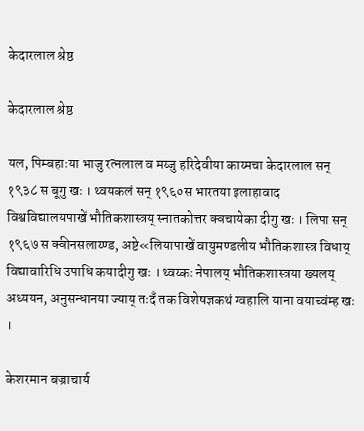केदारलाल श्रेष्ठ

केदारलाल श्रेष्ठ

यल, पिम्बहाःया भाजु रत्नलाल व मय्जु हरिदेवीया काय्मचा केदारलाल सन् १९३८ स बूगु खः । थ्वयकलं सन् १९६०स भारतया इलाहावाद विश्वविद्यालयपाखें भौतिकशास्त्रय् स्नातकोत्तर क्वचायेका दीगु खः । लिपा सन् १९६७ स क्वीनसलाय्ण्ड, अष्टे«लियापाखें वायुमण्डलीय भौतिकशास्त्र विधाय् विद्यावारिधि उपाधि कयादीगु खः । थ्वय्कः नेपालय् भौतिकशास्त्रया ख्यलय् अध्ययन, अनुसन्धानया ज्याय् तःदँ तक विशेषज्ञकथं ग्वहालि याना वयाच्वंम्ह खः ।

केशरमान बज्राचार्य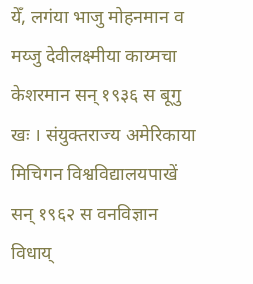येँ, लगंया भाजु मोहनमान व मय्जु देवीलक्ष्मीया काय्मचा केशरमान सन् १९३६ स बूगु खः । संयुक्तराज्य अमेरिकाया मिचिगन विश्वविद्यालयपाखें सन् १९६२ स वनविज्ञान विधाय्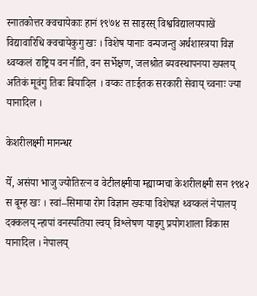स्नातकोत्तर क्वचायेकाः हानं १९७४ स साइरस् विश्वविद्यालयपाखें विद्यावारिधि क्वचायेकुगु खः । विशेष यानाः वन्यजन्तु अर्थशास्त्रया विज्ञ थ्वय्कलं राष्ट्रिय वन नीति, वन सर्भेक्षण, जलश्रोत ब्यवस्थापनया ख्यलय् अतिकं मूवंगु तिबः बियादिल । वय्कः ताःईतक सरकारी सेवाय् च्वनाः ज्या यानादिल ।

केशरीलक्ष्मी मानन्धर

येँ, असंया भाजु ज्योतिरत्न व वेटीलक्ष्मीया म्ह्याय्मचा केशरीलक्ष्मी सन १९४२ स बूम्ह खः । स्वां–सिमाया रोग विज्ञान ख्यःया विशेषज्ञ थ्वय्कलं नेपालय् दक्कलय् न्हापां वनस्पतिया ल्वय् विश्लेषण याइगु प्रयोगशाला विकास यानादिल । नेपालय्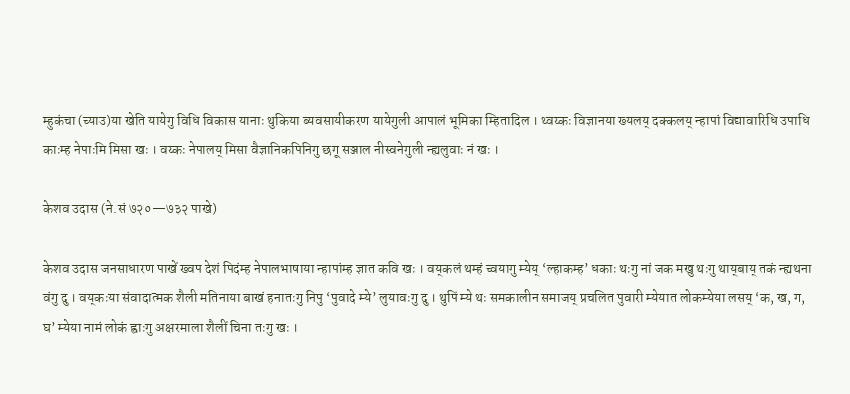म्हुकंचा (च्याउ)या खेति यायेगु विधि विकास यानाः थुकिया ब्यवसायीकरण यायेगुली आपालं भूमिका म्हितादिल । थ्वय्कः विज्ञानया ख्यलय् दक्कलय् न्हापां विद्यावारिधि उपाधि काःम्ह नेपाःमि मिसा खः । वय्कः नेपालय् मिसा वैज्ञानिकपिनिगु छगू सञ्जाल नीस्वनेगुली न्ह्यलुवाः नं खः ।

केशव उदास (ने.सं ७२०—७३२ पाखे)

केशव उदास जनसाधारण पाखें ख्वप देशं पिदंम्ह नेपालभाषाया न्हापांम्ह ज्ञात कवि खः । वय्‌कलं थम्हं च्वयागु म्येय् ‘ल्हाकम्ह’ धकाः थःगु नां जक मखु थःगु थाय्‌बाय् तकं न्ह्यथना वंगु दु । वय्‌कःया संवादात्मक शैली मतिनाया बाखं हनातःगु निपु ‘पुवादे म्ये’ लुयावःगु दु । थुपिं म्ये थः समकालीन समाजय् प्रचलित पुवारी म्येयात लोकम्येया लसय् ‘क, ख, ग, घ’ म्येया नामं लोकं ह्वाःगु अक्षरमाला शैलीं चिना तःगु खः ।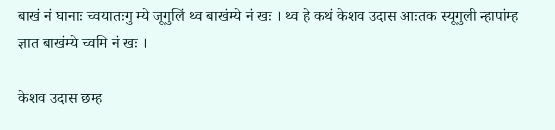बाखं नं घानाः च्वयातःगु म्ये जूगुलिं थ्व बाखंम्ये नं खः । थ्व हे कथं केशव उदास आःतक स्यूगुली न्हापांम्ह ज्ञात बाखंम्ये च्वमि नं खः ।

केशव उदास छम्ह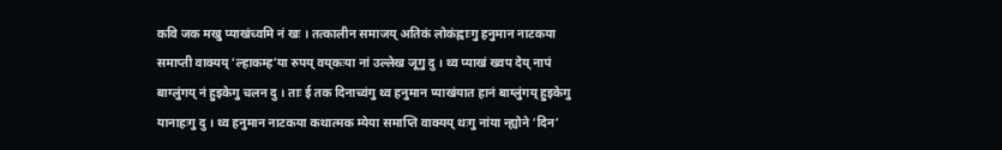कवि जक मखु प्याखंच्वमि नं खः । तत्कालीन समाजय् अतिकं लोकंह्वाःगु हनुमान नाटकया समाप्ती वाक्यय् ‘ल्हाकम्ह’या रुपय् वय्‌कःया नां उल्लेख जूगु दु । थ्व प्याखं ख्वप देय् नापं बाग्लुंगय् नं हुइकेगु चलन दु । ताः ई तक दिनाच्वंगु थ्व हनुमान प्याखंयात हानं बाग्लुंगय् हुइकेगु यानाहःगु दु । थ्व हनुमान नाटकया कथात्मक म्येया समाप्ति वाक्यय् थःगु नांया न्ह्योने ‘दिन’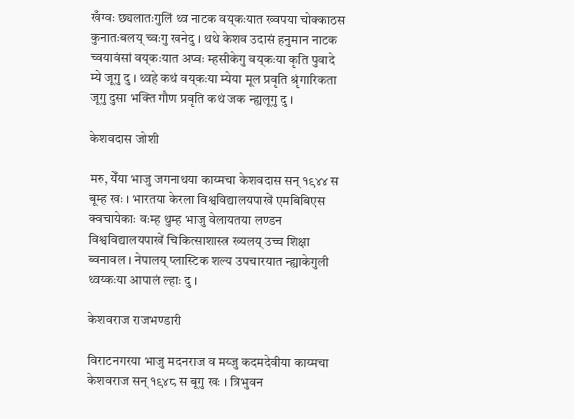खँग्वः छ्यलातःगुलिं थ्व नाटक वय्‌कःयात ख्वपया चोक्काठस कुनातःबलय् च्वःगु खनेदु । थथे केशव उदासं हनुमान नाटक च्वयावंसां वय्‌कःयात अप्वः म्हसीकेगु वय्‌कःया कृति पुवादे म्ये जूगु दु । थ्वहे कथं वय्‌कःया म्येया मूल प्रवृति श्रृंगारिकता जूगु दुसा भक्ति गौण प्रवृति कथं जक न्ह्यलूगु दु ।

केशवदास जोशी

मरु, येँया भाजु जगनाथया काय्मचा केशवदास सन् १९४४ स बूम्ह खः । भारतया केरला विश्वविद्यालयपाखें एमबिबिएस क्वचायेकाः वःम्ह थुम्ह भाजु वेलायतया लण्डन विश्वविद्यालयपाखें चिकित्साशास्त्र ख्यलय् उच्च शिक्षा ब्वनावल । नेपालय् प्लास्टिक शल्य उपचारयात न्ह्याकेगुली थ्वय्कःया आपालं ल्हाः दु ।

केशवराज राजभण्डारी

विराटनगरया भाजु मदनराज व मय्जु कदमदेवीया काय्मचा केशवराज सन् १९४८ स बूगु खः । त्रिभुवन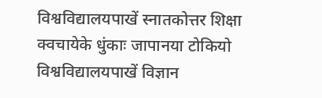विश्वविद्यालयपाखें स्नातकोत्तर शिक्षा क्वचायेके धुंकाः जापानया टोकियो विश्वविद्यालयपाखें विज्ञान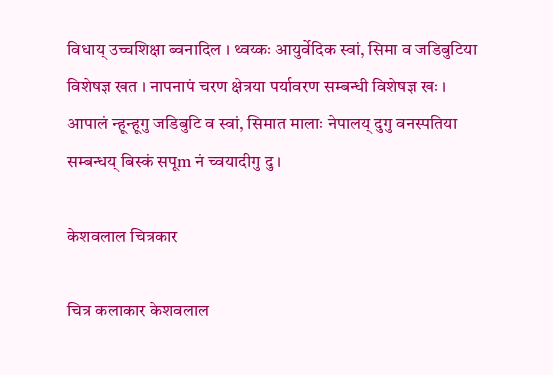विधाय् उच्चशिक्षा ब्वनादिल । थ्वय्कः आयुर्वेदिक स्वां, सिमा व जडिबुटिया विशेषज्ञ खत । नापनापं चरण क्षेत्रया पर्यावरण सम्बन्धी विशेषज्ञ खः । आपालं न्हून्हूगु जडिबुटि व स्वां, सिमात मालाः नेपालय् दुगु वनस्पतिया सम्बन्धय् बिस्कं सपूm नं च्वयादीगु दु ।

केशवलाल चित्रकार

चित्र कलाकार केशवलाल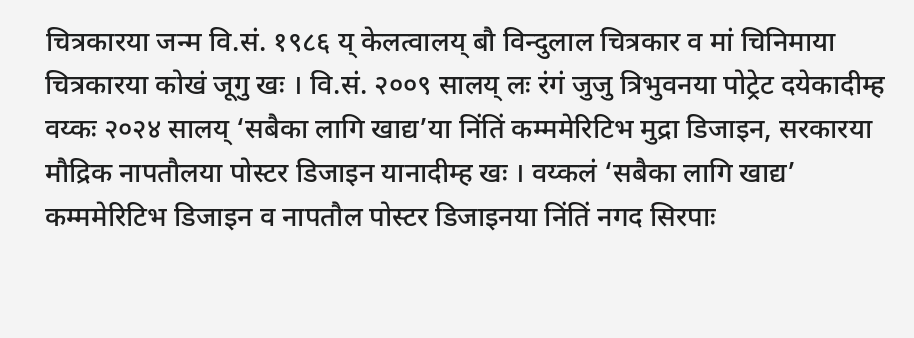चित्रकारया जन्म वि.सं. १९८६ य् केलत्वालय् बौ विन्दुलाल चित्रकार व मां चिनिमाया चित्रकारया कोखं जूगु खः । वि.सं. २००९ सालय् लः रंगं जुजु त्रिभुवनया पोट्रेट दयेकादीम्ह वय्कः २०२४ सालय् ‘सबैका लागि खाद्य’या निंतिं कम्ममेरिटिभ मुद्रा डिजाइन, सरकारया मौद्रिक नापतौलया पोस्टर डिजाइन यानादीम्ह खः । वय्कलं ‘सबैका लागि खाद्य’ कम्ममेरिटिभ डिजाइन व नापतौल पोस्टर डिजाइनया निंतिं नगद सिरपाः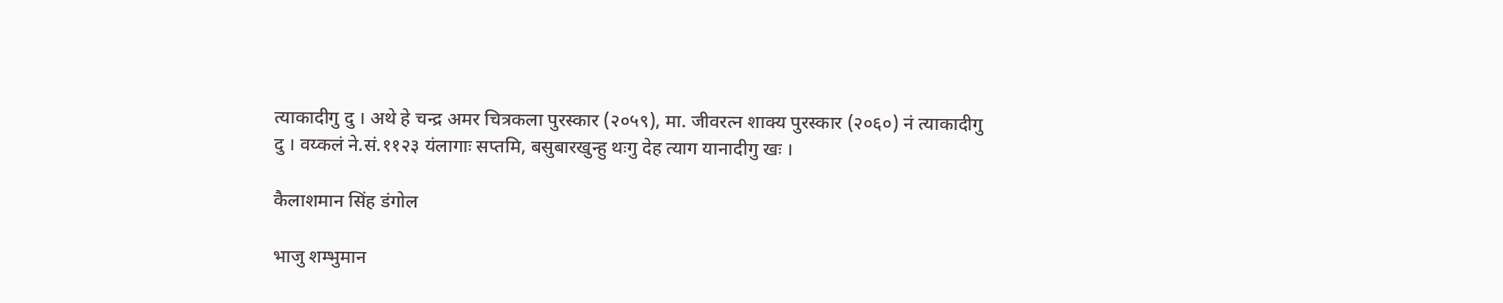त्याकादीगु दु । अथे हे चन्द्र अमर चित्रकला पुरस्कार (२०५९), मा. जीवरत्न शाक्य पुरस्कार (२०६०) नं त्याकादीगु दु । वय्कलं ने.सं.११२३ यंलागाः सप्तमि, बसुबारखुन्हु थःगु देह त्याग यानादीगु खः ।

कैलाशमान सिंह डंगोल

भाजु शम्भुमान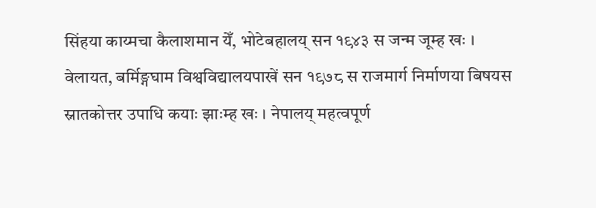सिंहया काय्मचा कैलाशमान येँ, भोटेबहालय् सन १९४३ स जन्म जूम्ह खः । वेलायत, बर्मिङ्गघाम विश्वविद्यालयपाखें सन १९७८ स राजमार्ग निर्माणया बिषयस स्नातकोत्तर उपाधि कयाः झाःम्ह खः । नेपालय् महत्वपूर्ण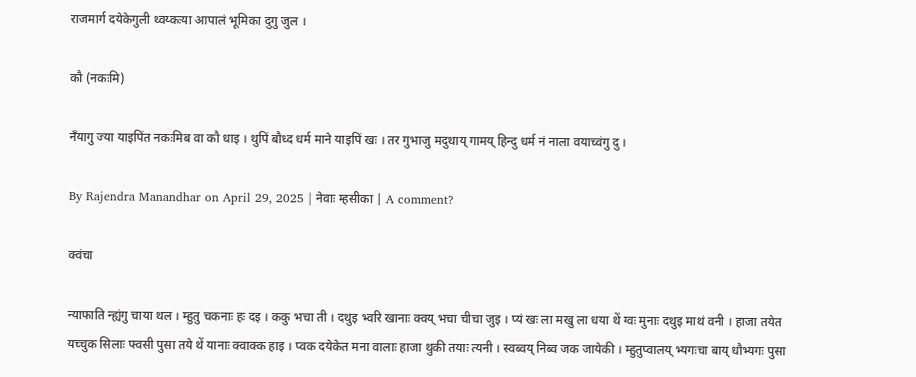राजमार्ग दयेकेगुली थ्वय्कःया आपालं भूमिका दुगु जुल ।

कौ (नकःमि)

नँयागु ज्या याइपिंत नकःमिब वा कौ धाइ । थुपिं बौध्द धर्म माने याइपिं खः । तर गुभाजु मदुथाय् गामय् हिन्दु धर्म नं नाला वयाच्वंगु दु ।

By Rajendra Manandhar on April 29, 2025 | नेवाः म्हसीका | A comment?

क्वंचा

न्याफाति न्ह्यंगु चाया थल । म्हुतु चकनाः हः दइ । ककु भचा ती । दथुइ भ्वरि खानाः क्वय् भचा चीचा जुइ । प्यं खः ला मखु ला धया थें ग्वः मुनाः दथुइ माथं वनी । हाजा तयेत यच्चुक सिलाः फ्वसी पुसा तये थें यानाः क्वाक्क हाइ । प्वक दयेकेत मना वालाः हाजा थुकी तयाः त्यनी । स्वब्वय् निब्व जक जायेकी । म्हुतुप्वालय् भ्यगःचा बाय् धौभ्यगः पुसा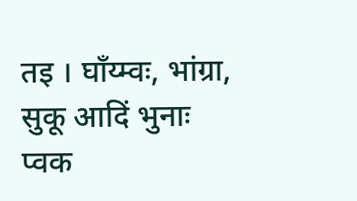तइ । घाँय्म्वः, भांग्रा, सुकू आदिं भुनाः प्वक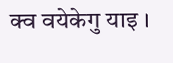क्व वयेकेगु याइ ।